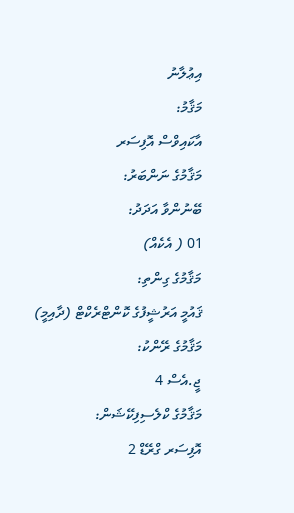އިޢުލާނު
މަޤާމު:
އާކައިވްސް އޮފިސަރ
މަޤާމުގެ ނަންބަރު:
ބޭނުންވާ އަދަދު:
01 ( އެކެއް)
މަޤާމުގެ ގިންތި:
ޤައުމީ އަރުޝީފުގެ ކޮންޓްރެކްޓް (ދާއިމީ)
މަޤާމުގެ ރޭންކު:
ޖީ.އެސް 4
މަޤާމުގެ ކްލެސިފިކޭޝަން:
އޮފިސަރ ގްރޭޑް 2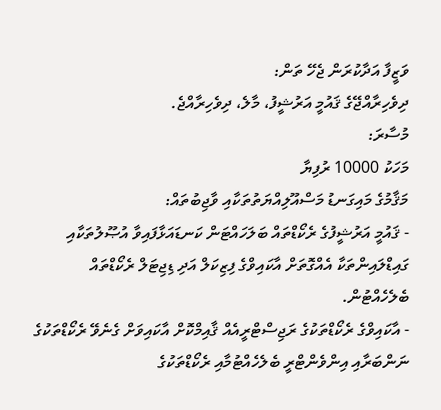ވަޒީފާ އަދާކުރަން ޖެހޭ ތަން:
ދިވެހިރާއްޖޭގެ ޤައުމީ އަރުޝީފު، މާލެ، ދިވެހިރާއްޖެ.
މުސާރަ:
މަހަކު 10000 ރުފިޔާ
މަޤާމުގެ މައިގަނޑު މަސްއޫލިއްޔަތުތަކާއި ވާޖިބުތައް:
- ޤައުމީ އަރުޝީފުގެ ރެކޯޑްތައް ބަލަހައްޓަން ކަނޑައަޅާފައިވާ އުޞޫލުތަކާއި ގައިޑްލައިންތަކާ އެއްގޮތަށް އާކައިވްގެ ފިޒިކަލް އަދި ޑިޖިޓަލް ރެކޯޑްތައް ބެލެހެއްޓުން.
- އާކައިވްގެ ރެކޯޑްތަކުގެ ރަޖިސްޓްރީއެއް ޤާއިމްކޮށް އާކައިވަށް ގެނެވޭ ރެކޯޑްތަކުގެ ނަންބަރާއި އިންވެންޓްރީ ބެލެހެއްޓުމާއި ރެކޯޑްތަކުގެ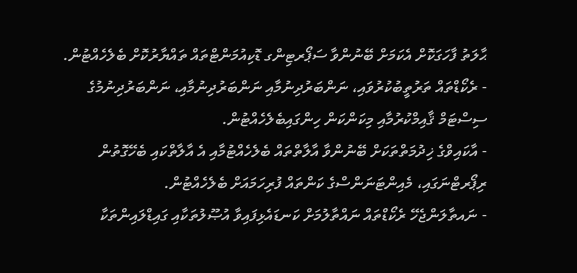ޙާލަތު ފާހަގަކޮށް އެކަމަށް ބޭނުންވާ ސަޕޯރޓިންގ ޑޮކިއުމަންޓްތައް ތައްޔާރުކޮށް ބެލެހެއްޓުން.
- ރެކޯޑްތައް ތަރުތީބުކުރުވައި، ނަންބަރުދިނުމާއި ނަންބަރުދިނުމާއި، ނަންބަރުދިނުމުގެ ސިސްޓަމް ޤާއިމްކުރުމާއި މިކަންކަން ހިންގައިބެލެހެއްޓުން.
- އާކައިވްގެ ޚިދުމަތްތަކަށް ބޭނުންވާ އާލާތްތައް ބެލެހެއްޓުމާއި އެ އާލާތްކައި ބެހޭގޮތުން ރިޕޯރޓްނަގައި، މެއިންޓަނަންސްގެ ކަންތައް ފުރިހަމައަށް ބެލެހެއްޓުން.
- ނައތާލަންޖެހޭ ރެކޯޑްތައް ނައްތާލުމަށް ކަނޑައެޅިފައިވާ އުޞޫލުތަކާއި ގައިޑްލައިންތަކާ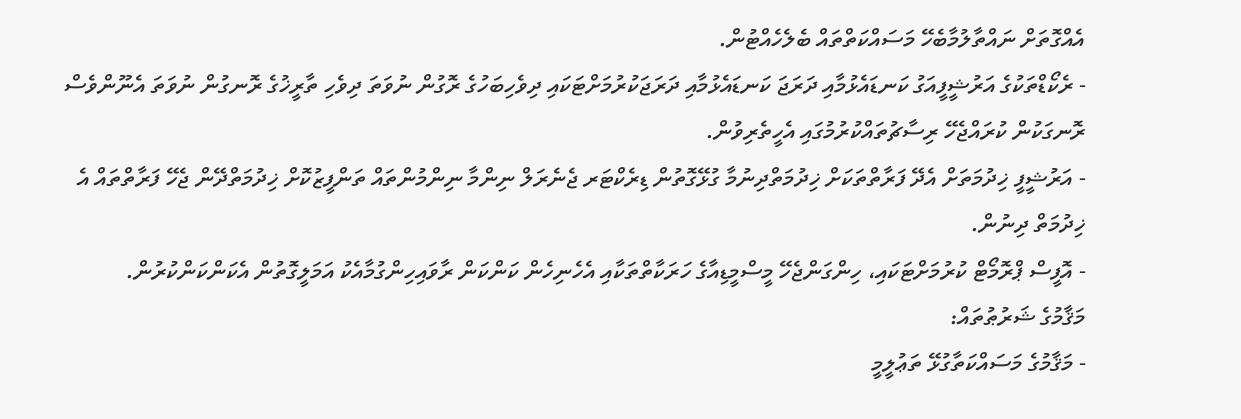އެއްގޮތަށް ނައްތާލުމާބެހޭ މަސައްކަތްތައް ބެލެހެއްޓުން.
- ރެކޯޑްތަކުގެ އަރުޝީފީއަގު ކަނޑައެޅުމާއި ދަރަޖަ ކަނޑައެޅުމާއި ދަރަޖަކުރުމަށްޓަކައި ދިވެހިބަހުގެ ރޮގުން ނުވަތަ ދިވެހި ތާރީޚުގެ ރޮނގުން ނުވަތަ އެނޫންވެސް ރޮނގަކުން ކުރައްޖެހޭ ރިސާޗުތައްކުރުމުގައި އެހީތެރިވުން.
- އަރުޝީފީ ޚިދުމަތަށް އެދޭ ފަރާތްތަކަށް ޚިދުމަތްދިނުމާ ގުޅޭގޮތުން ޑިރެކްޓަރ ޖެނެރަލް ނިންމާ ނިންމުންތައް ތަންފީޒުކޮށް ޚިދުމަތްދޭން ޖެހޭ ފަރާތްތައް އެ ޚިދުމަތް ދިނުން.
- އޮފީސް ޕްރޮމޯޓް ކުރުމަށްޓަކައި، ހިންގަންޖެހޭ މީސްމީޑިއާގެ ހަރަކާތްތަކާއި އެހެނިހެން ކަންކަން ރާވައިހިންގުމާއެކު އަމަލީގޮތުން އެކަންކަންކުރުން.
މަޤާމުގެ ޝަރުޠުތައް:
- މަޤާމުގެ މަސައްކަތާގުޅޭ ތަޢުލީމީ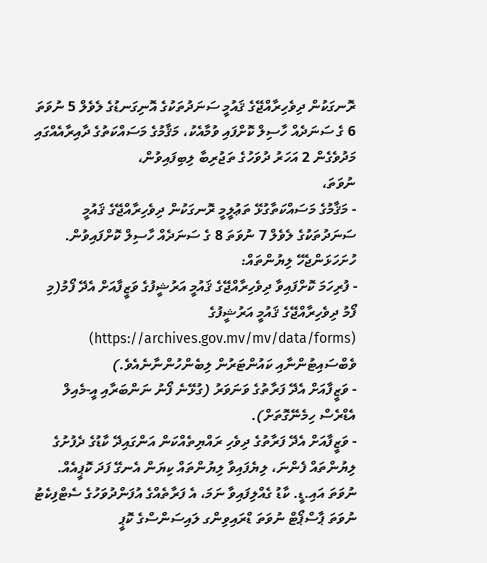ރޮނގަކުން ދިވެހިރާއްޖޭގެ ޤައުމީ ސަނަދުތަކުގެ އޮނިގަނޑުގެ ލެވެލް 5 ނުވަތަ 6 ގެ ސަނަދެއް ހާސިލް ކޮށްފައި ވުމާއެކު، މަޤާމުގެ މަސައްކަތުގެ ދާއިރާއެއްގައި މަދުވެގެން 2 އަހަރު ދުވަހުގެ ތަޖުރިބާ ލިބިފައިވުން،
ނުވަތަ،
- މަޤާމުގެ މަސައްކަތާގުޅޭ ތަޢުލީމީ ރޮނގަކުން ދިވެހިރާއްޖޭގެ ޤައުމީ ސަނަދުތަކުގެ ލެވެލް 7 ނުވަތަ 8 ގެ ސަނަދެއް ހާސިލް ކޮށްފައިވުން.
ހުށަހަޅަންޖެހޭ ލިޔުންތައް:
- ފުރިހަމަ ކޮށްފައިވާ ދިވެހިރާއްޖޭގެ ޤައުމީ އަރުޝީފުގެ ވަޒީފާއަށް އެދޭ ފޯމު(މި ފޯމު ދިވެހިރާއްޖޭގެ ޤައުމީ އަރުޝީފުގެ (https://archives.gov.mv/mv/data/forms) ވެބްސައިޓުންނާއި ކައުންޓަރުން ލިބެންހުންނާނެއެވެ.)
- ވަޒީފާއަށް އެދޭ ފަރާތުގެ ވަނަވަރު (ގުޅޭނެ ފޯނު ނަންބަރާއި އީ-މެއިލް އެޑްރެސް ހިމެނޭގޮތަށް).
- ވަޒީފާއަށް އެދޭ ފަރާތުގެ ދިވެހި ރައްޔިތެއްކަން އަންގައިދޭ ކާޑުގެ ދެފުށުގެ ލިޔުންތައް ފެންނަ، ލިޔެފައިވާ ލިޔުންތައް ކިޔަން އެނގޭ ފަދަ ކޮޕީއެއް. ނުވަތަ އައި.ޑީ. ކާޑު ގެއްލިފައިވާ ނަމަ، އެ ފަރާތެއްގެ އުފަންދުވަހުގެ ސެޓްފިކެޓު ނުވަތަ ޕާސްޕޯޓް ނުވަތަ ޑްރައިވިންގ ލައިސަންސްގެ ކޮޕީ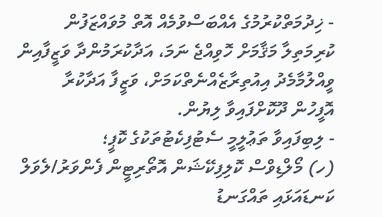- ޚިދުމަތްކުރުމުގެ އެއްބަސްވުމެއް އޮތް މުވައްޒަފުން ކުރިމަތިލާ މަޤާމަށް ހޮވިއްޖެ ނަމަ، އަދާކުރަމުންދާ ވަޒީފާއިން ވީއްލުމާމެދު އިއުތިރާޒެއްނެތްކަމަށް، ވަޒީފާ އަދާކުރާ އޮފީހުން ދޫކޮށްފައިވާ ލިޔުން.
- ލިބިފައިވާ ތަޢުލީމީ ސެޓުފިކެޓުތަކުގެ ކޮޕީ؛
(ހ) މޯލްޑިވްސް ކޮލިފިކޭޝަން އޮތޯރިޓީން ފެންވަރު/ލެވަލް ކަނޑައަޅައި ތައްގަނޑު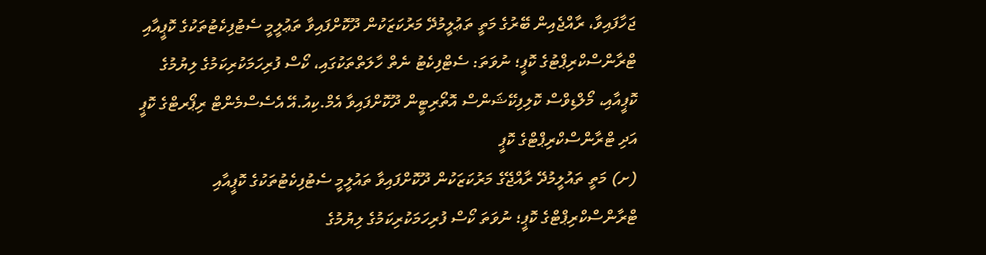ޖަހާފައިވާ، ރާއްޖެއިން ބޭރުގެ މަތީ ތަޢުލީމުދޭ މަރުކަޒަކުން ދޫކޮށްފައިވާ ތަޢުލީމީ ސެޓުފިކެޓުތަކުގެ ކޮޕީއާއި ޓްރާންސްކްރިޕްޓުގެ ކޮޕީ؛ ނުވަތަ: ސެޓްފިކެޓު ނެތް ހާލަތްތަކުގައި، ކޯސް ފުރިހަމަކުރިކަމުގެ ލިޔުމުގެ ކޮޕީއާއި، މޯލްޑިވްސް ކޮލިފިކޭޝަންސް އޮތޯރިޓީން ދޫކޮށްފައިވާ އެމް.ކިއު.އޭ އެސެސްމެންޓް ރިޕޯރޓްގެ ކޮޕީ އަދި ޓްރާންސްކްރިޕްޓްގެ ކޮޕީ
(ށ) މަތީ ތައުލީމުދޭ ރާއްޖޭގެ މަރުކަޒަކުން ދޫކޮށްފައިވާ ތައުލީމީ ސެޓުފިކެޓުތަކުގެ ކޮޕީއާއި ޓްރާންސްކްރިޕްޓްގެ ކޮޕީ؛ ނުވަތަ ކޯސް ފުރިހަމަކުރިކަމުގެ ލިޔުމުގެ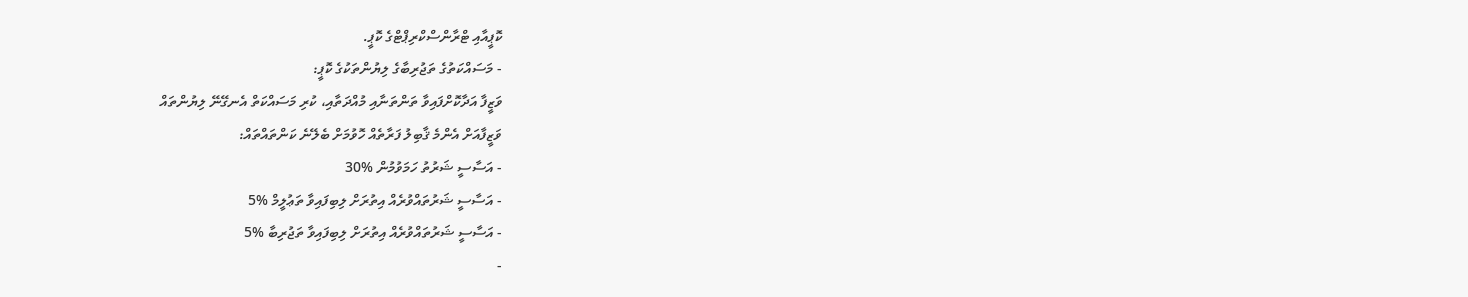ކޮޕީއާއި ޓްރާންސްކްރިޕްޓްގެ ކޮޕީ.
- މަސައްކަތުގެ ތަޖުރިބާގެ ލިޔުންތަކުގެ ކޮޕީ:
ވަޒީފާ އަދާކޮށްފައިވާ ތަންތަނާއި މުއްދަތާއި، ކުރި މަސައްކަތް އެނގޭނޭ ލިޔުންތައް
ވަޒީފާއަށް އެންމެ ޤާބިލު ފަރާތެއް ހޮވުމަށް ބެލޭނެ ކަންތައްތައް:
- އަސާސީ ޝަރުތު ހަމަވުމުން %30
- އަސާސީ ޝަރުތައްވުރެއް އިތުރަށް ލިބިފައިވާ ތަޢުލީމް %5
- އަސާސީ ޝަރުތައްވުރެއް އިތުރަށް ލިބިފައިވާ ތަޖުރިބާ %5
-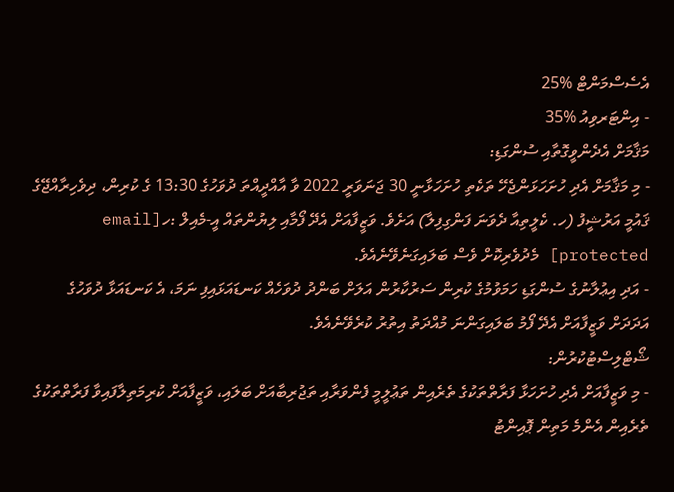އެސެސްމަންޓް %25
- އިންޓަރވިއު %35
މަޤާމަށް އެދެންވީގޮތާއި ސުންގަޑި:
- މި މަޤާމަށް އެދި ހުށަހަޅަންޖެހޭ ތަކެތި ހުށަހަޅާނީ 30 ޖަނަވަރީ 2022 ވާ އާއްދީއްތަ ދުވަހުގެ 13:30 ގެ ކުރިން، ދިވެހިރާއްޖޭގެ ޤައުމީ އަރުޝީފު (ހ. ކެލީތިއާ ދެވަނަ ފަންގިފިލާ) އަށެވެ. ވަޒީފާއަށް އެދޭ ފޯމާއި ލިޔުންތައް އީ-މެއިލް :ހ[email protected] މެދުވެރިކޮށް ވެސް ބަލައިގަނެވޭނެއެވެ.
- އަދި އިޢުލާނުގެ ސުންގަޑި ހަމަވުމުގެ ކުރިން ސަރުކާރުން އަލަށް ބަންދު ދުވަހެއް ކަނޑައަޅައިފި ނަމަ، އެ ކަނޑައަޅާ ދުވަހުގެ އަދަދަށް ވަޒީފާއަށް އެދޭ ފޯމު ބަލައިގަންނަ މުއްދަތު އިތުރު ކުރެވޭނެއެވެ.
ޝޯޓްލިސްޓުކުރުން:
- މި ވަޒީފާއަށް އެދި ހުށަހަޅާ ފަރާތްތަކުގެ ތެރެއިން ތަޢުލީމީ ފެންވަރާއި ތަޖުރިބާއަށް ބަލައި، ވަޒީފާއަށް ކުރިމަތިލާފައިވާ ފަރާތްތަކުގެ ތެރެއިން އެންމެ މަތިން ޕޮއިންޓު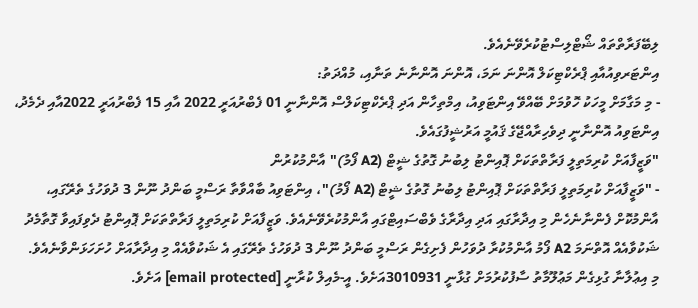ލިބޭފަރާތްތައް ޝޯޓްލިސްޓުކުރެވޭނެއެވެ.
އިންޓަރވިއުއާއި ޕްރެކްޓިކަލް އޮންނަ ނަމަ، އޮންނަ އޮންނާނެ ތަނާއި، މުއްދަތު:
- މި މަގާމަށް މީހަކު ހޮވުމަށް ބޭއްވޭ އިންޓަވިއު، އިމްތިހާން އަދި ޕްރެކްޓިކަލްސް އޮންނާނީ 01 ފެބްރުއަރީ 2022 އާއި 15 ފެބްރުއަރީ 2022އާއި ދެމެދު، އިންޓަވިއު އޮންނާނީ ދިވެހިރާއްޖޭގެ ޤައުމީ އަރުޝީފުގައެވެ.
"ވަޒީފާއަށް ކުރިމަތިލީ ފަރާތްތަކަށް ޕޮއިންޓު ލިބުނު ގޮތުގެ ޝީޓް (A2 ފޯމު)" އާންމުކުރުން
- "ވަޒީފާއަށް ކުރިމަތިލީ ފަރާތްތަކަށް ޕޮއިންޓު ލިބުނު ގޮތުގެ ޝީޓް (A2 ފޯމު)"، އިންޓަވިއު ބާއްވާތާ ރަސްމީ ބަންދު ނޫން 3 ދުވަހުގެ ތެރޭގައި، އާންމުކޮށް ފެންނާނެހެން މި އިދާރާގައި އަދި އިދާރާގެ ވެބްސައިޓްގައި އާންމުކުރެވޭނެއެވެ. ވަޒީފާއަށް ކުރިމަތިލީ ފަރާތްތަކަށް ޕޮއިންޓު ދެވިފައިވާ ގޮތާމެދު ޝަކުވާއެއް އޮތްނަމަ A2 ފޯމު އާންމުކުރާ ދުވަހުން ފެށިގެން ރަސްމީ ބަންދު ނޫން 3 ދުވަހުގެ ތެރޭގައި އެ ޝަކުވާއެއް މި އިދާރާއަށް ހުށަހަޅަންވާނެއެވެ.
މި އިޢުލާނާ ގުޅިގެން މަޢުލޫމާތު ސާފުކުރުމަށް ގުޅާނީ 3010931އަށެވެ. އީ-މެއިލް ކުރާނީ [email protected] އަށެވެ.